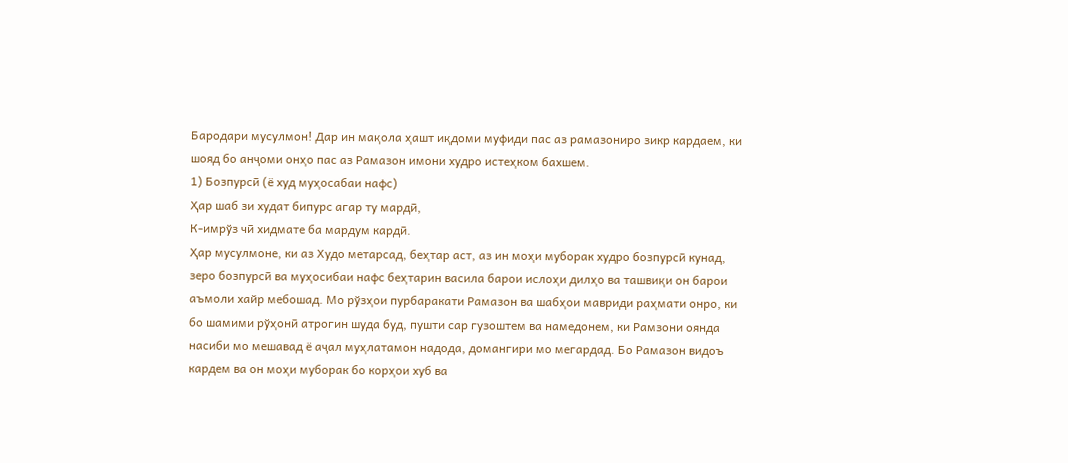Бародари мусулмон! Дар ин мақола ҳашт иқдоми муфиди пас аз рамазониро зикр кардаем, ки шояд бо анҷоми онҳо пас аз Рамазон имони худро истеҳком бахшем.
1) Бозпурсӣ (ё худ муҳосабаи нафс)
Ҳар шаб зи худат бипурс агар ту мардӣ,
К-имрўз чӣ хидмате ба мардум кардӣ.
Ҳар мусулмоне, ки аз Худо метарсад, беҳтар аст, аз ин моҳи муборак худро бозпурсӣ кунад, зеро бозпурсӣ ва муҳосибаи нафс беҳтарин васила барои ислоҳи дилҳо ва ташвиқи он барои аъмоли хайр мебошад. Мо рўзҳои пурбаракати Рамазон ва шабҳои мавриди раҳмати онро, ки бо шамими рўҳонӣ атрогин шуда буд, пушти сар гузоштем ва намедонем, ки Рамзони оянда насиби мо мешавад ё аҷал муҳлатамон надода, домангири мо мегардад. Бо Рамазон видоъ кардем ва он моҳи муборак бо корҳои хуб ва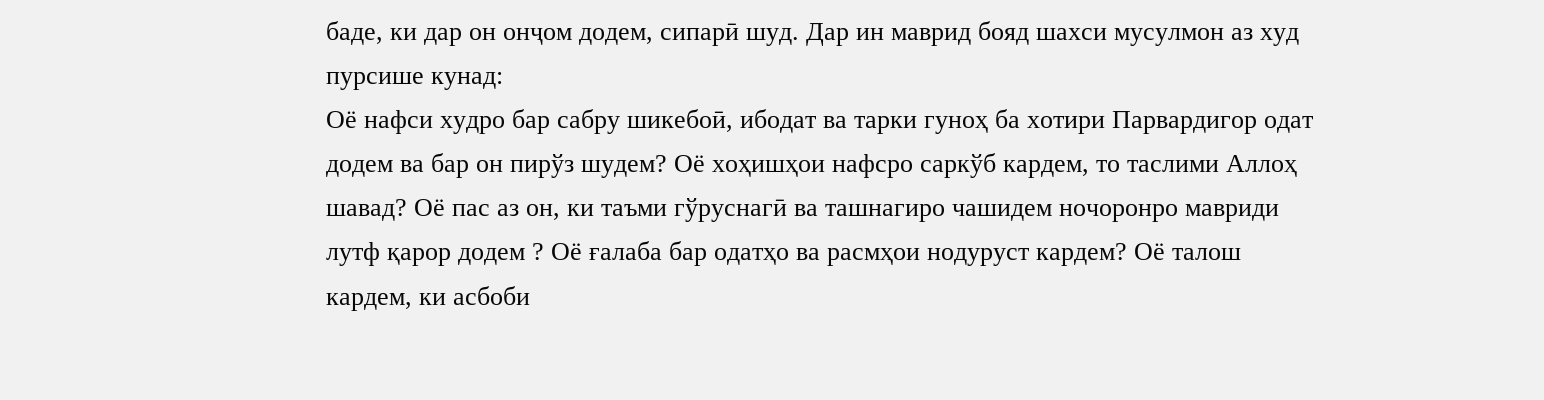баде, ки дар он онҷом додем, сипарӣ шуд. Дар ин маврид бояд шахси мусулмон аз худ пурсише кунад:
Оё нафси худро бар сабру шикебоӣ, ибодат ва тарки гуноҳ ба хотири Парвардигор одат додем ва бар он пирўз шудем? Оё хоҳишҳои нафсро саркўб кардем, то таслими Аллоҳ шавад? Оё пас аз он, ки таъми гўруснагӣ ва ташнагиро чашидем ночоронро мавриди лутф қарор додем ? Оё ғалаба бар одатҳо ва расмҳои нодуруст кардем? Оё талош кардем, ки асбоби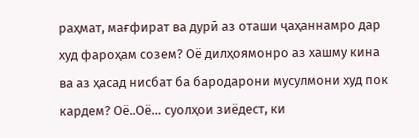раҳмат, мағфират ва дурӣ аз оташи ҷаҳаннамро дар худ фароҳам созем? Оё дилҳоямонро аз хашму кина ва аз ҳасад нисбат ба бародарони мусулмони худ пок кардем? Оё..Оё… суолҳои зиёдест, ки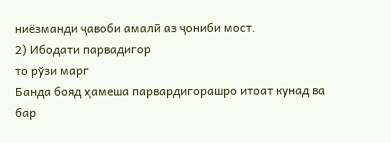ниёзманди ҷавоби амалӣ аз ҷониби мост.
2) Ибодати парвадигор
то рўзи марг
Банда бояд ҳамеша парвардигорашро итоат кунад ва бар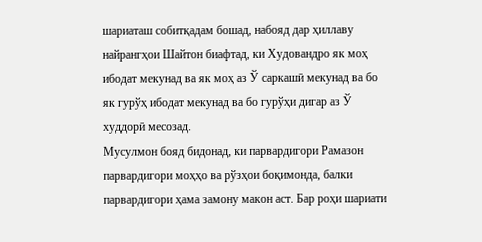шариаташ собитқадам бошад, набояд дар ҳиллаву найрангҳои Шайтон биафтад, ки Худовандро як моҳ ибодат мекунад ва як моҳ аз Ў саркашӣ мекунад ва бо як гурўҳ ибодат мекунад ва бо гурўҳи дигар аз Ў худдорӣ месозад.
Мусулмон бояд бидонад, ки парвардигори Рамазон парвардигори моҳҳо ва рўзҳои боқимонда, балки парвардигори ҳама замону макон аст. Бар роҳи шариати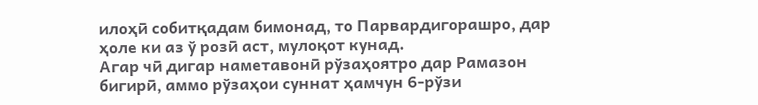илоҳӣ собитқадам бимонад, то Парвардигорашро, дар ҳоле ки аз ў розӣ аст, мулоқот кунад.
Агар чӣ дигар наметавонӣ рўзаҳоятро дар Рамазон бигирӣ, аммо рўзаҳои суннат ҳамчун 6-рўзи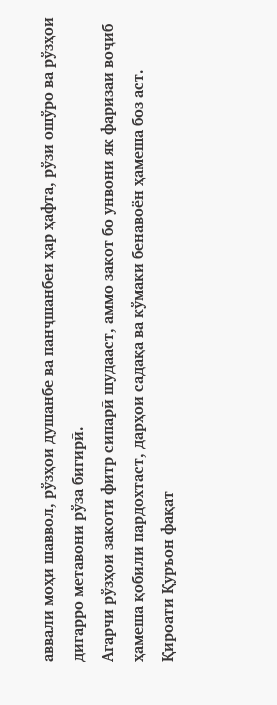аввали моҳи шаввол, рўзҳои душанбе ва панҷшанбеи ҳар ҳафта, рўзи ошўро ва рўзҳои дигарро метавони рўза бигирӣ.
Агарчи рўзҳои закоти фитр сипарӣ шудааст, аммо закот бо унвони як фаризаи воҷиб ҳамеша қобили пардохтаст, дарҳои садақа ва кўмаки бенавоён ҳамеша боз аст.
Қироати Қуръон фақат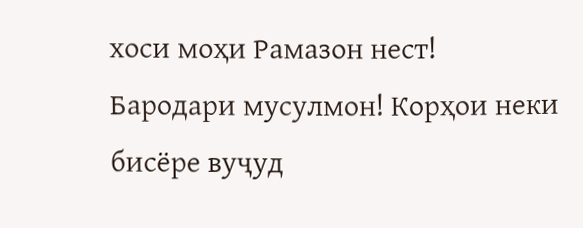хоси моҳи Рамазон нест!
Бародари мусулмон! Корҳои неки бисёре вуҷуд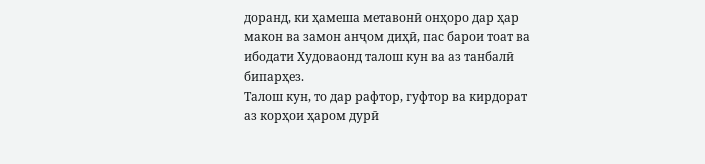доранд, ки ҳамеша метавонӣ онҳоро дар ҳар макон ва замон анҷом диҳӣ, пас барои тоат ва ибодати Худоваонд талош кун ва аз танбалӣ бипарҳез.
Талош кун, то дар рафтор, гуфтор ва кирдорат аз корҳои ҳаром дурӣ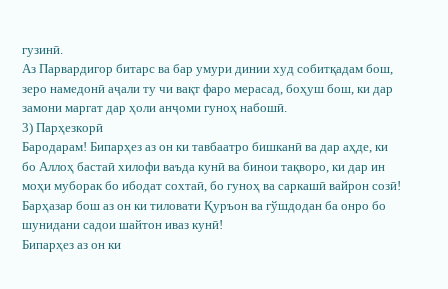гузинӣ.
Аз Парвардигор битарс ва бар умури динии худ собитқадам бош, зеро намедонӣ аҷали ту чи вақт фаро мерасад, боҳуш бош, ки дар замони маргат дар ҳоли анҷоми гуноҳ набошӣ.
3) Парҳезкорӣ
Бародарам! Бипарҳез аз он ки тавбаатро бишканӣ ва дар аҳде, ки бо Аллоҳ бастаӣ хилофи ваъда кунӣ ва бинои тақворо, ки дар ин моҳи муборак бо ибодат сохтаӣ, бо гуноҳ ва саркашӣ вайрон созӣ!
Барҳазар бош аз он ки тиловати Қуръон ва гўшдодан ба онро бо шунидани садои шайтон иваз кунӣ!
Бипарҳез аз он ки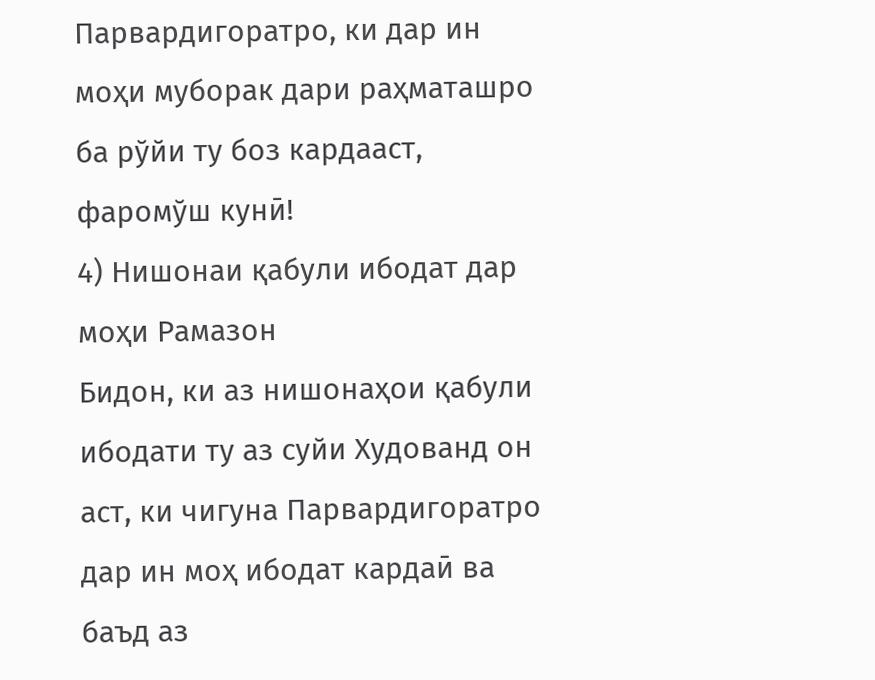Парвардигоратро, ки дар ин моҳи муборак дари раҳматашро ба рўйи ту боз кардааст, фаромўш кунӣ!
4) Нишонаи қабули ибодат дар моҳи Рамазон
Бидон, ки аз нишонаҳои қабули ибодати ту аз суйи Худованд он аст, ки чигуна Парвардигоратро дар ин моҳ ибодат кардаӣ ва баъд аз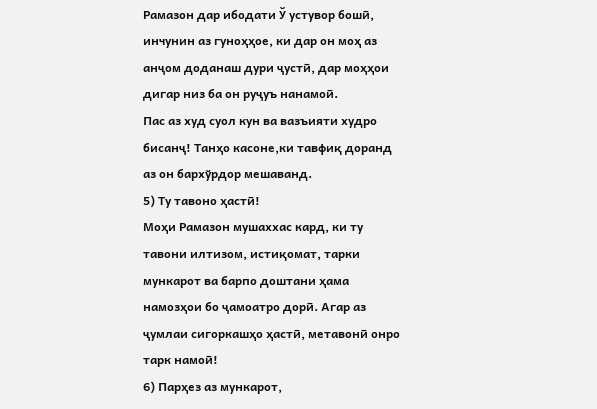Рамазон дар ибодати Ў устувор бошӣ, инчунин аз гуноҳҳое, ки дар он моҳ аз анҷом доданаш дури ҷустӣ, дар моҳҳои дигар низ ба он руҷуъ нанамоӣ.
Пас аз худ суол кун ва вазъияти худро бисанҷ! Танҳо касоне,ки тавфиқ доранд аз он бархўрдор мешаванд.
5) Ту тавоно ҳастӣ!
Моҳи Рамазон мушаххас кард, ки ту тавони илтизом, истиқомат, тарки мункарот ва барпо доштани ҳама намозҳои бо ҷамоатро дорӣ. Агар аз ҷумлаи сигоркашҳо ҳастӣ, метавонӣ онро тарк намоӣ!
6) Парҳез аз мункарот,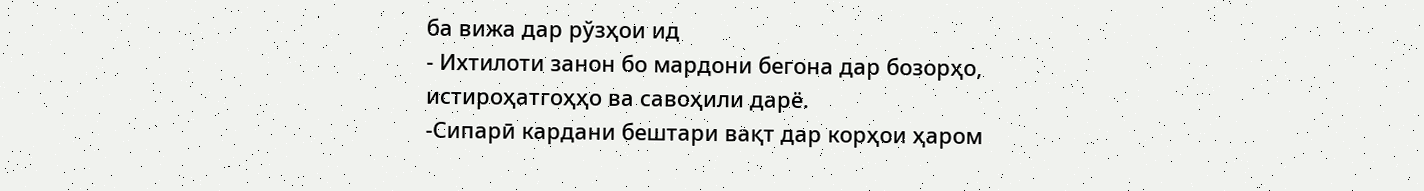ба вижа дар рўзҳои ид
- Ихтилоти занон бо мардони бегона дар бозорҳо, истироҳатгоҳҳо ва савоҳили дарё.
-Сипарӣ кардани бештари вақт дар корҳои ҳаром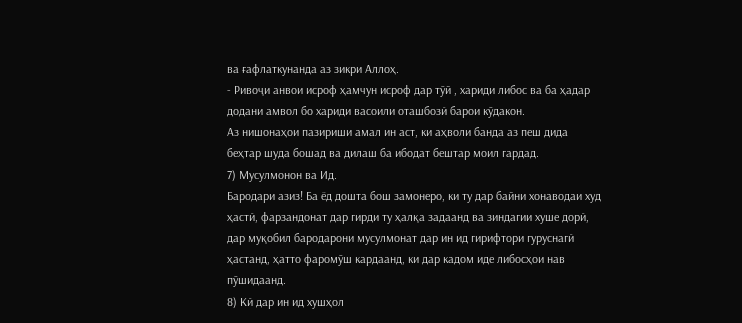ва ғафлаткунанда аз зикри Аллоҳ.
- Ривоҷи анвои исроф ҳамчун исроф дар тўй , хариди либос ва ба ҳадар додани амвол бо хариди васоили оташбозӣ барои кўдакон.
Аз нишонаҳои пазириши амал ин аст, ки аҳволи банда аз пеш дида беҳтар шуда бошад ва дилаш ба ибодат бештар моил гардад.
7) Мусулмонон ва Ид.
Бародари азиз! Ба ёд дошта бош замонеро, ки ту дар байни хонаводаи худ ҳастӣ, фарзандонат дар гирди ту ҳалқа задаанд ва зиндагии хуше дорӣ, дар муқобил бародарони мусулмонат дар ин ид гирифтори гуруснагӣ ҳастанд, ҳатто фаромўш кардаанд, ки дар кадом иде либосҳои нав пўшидаанд.
8) Кӣ дар ин ид хушҳол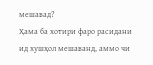мешавад?
Ҳама ба хотири фаро расидани ид хушҳол мешаванд, аммо чи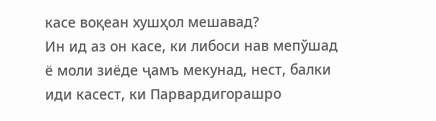касе воқеан хушҳол мешавад?
Ин ид аз он касе, ки либоси нав мепўшад ё моли зиёде ҷамъ мекунад, нест, балки иди касест, ки Парвардигорашро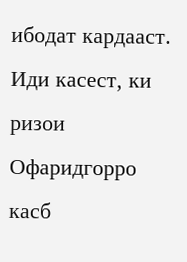ибодат кардааст. Иди касест, ки ризои Офаридгорро касб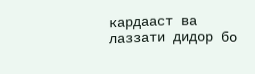кардааст ва лаззати дидор бо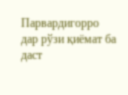Парвардигорро дар рўзи қиёмат ба даст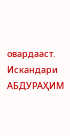овардааст.
Искандари АБДУРАҲИМ